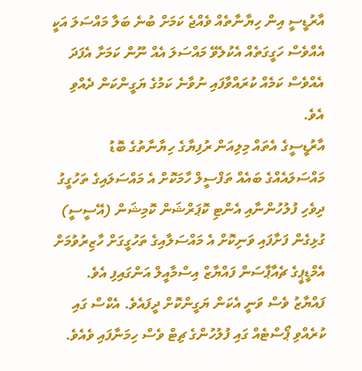އާރުޑީސީ އިން ހިޔާނާތެއް ވެއްޖެ ކަމަށް ބުނެ ބަލާ މައްސަލަ އަކީ އެއްވެސް ހަގީގަތެއް އެކުލެވޭ މައްސަލަ އެއް ނޫން ކަމަށާ އެފަދަ އެއްވެސް ކަމެއް ކުރައްވާފައި ނުވާނެ ކަމުގެ ޔަގީންކަން ދެއްވި އެވެ.
އާރުޑީސީގެ އެތައް މިލިއަން ރުފިޔާގެ ހިޔާނާތުގެ ބޮޑު މައްސަލައެއްގެ ބައެއް ތަފްސީލް ހާމަކޮށް އެ މައްސަލައިގެ ތަހުގީގު ދިވެހި ފުލުހުންނާއި އެންޓި ކޮޕަރްޝަން ކޮމިޝަން (އޭސީސީ) ގުޅިގެން ފަށާފައި ވަނިކޮށް އެ މައްސަލާއިގެ ތަހުގީގަށް ހާޒިރުވުމަށް އެމްޑީޕީގެ ޗެއާޕާސަން ފައްޔާޒް އިސްމާއީލް އަންގައިފި އެވެ.
ފައްޔާޒު ވެސް ވަނީ އެކަން ޔަގީންކޮށް ދީފައެވެ. އެކްސް ގައި ކުރެއްވި ޕޯސްޓެއް ގައި ފުލުހުންގެ ޗިޓް ވެސް ހިމަނާފައި ވެއެވެ.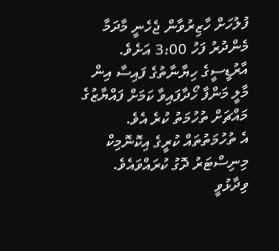ފުލުހަށް ހާޒިރުވާން ޖެހެނީ މާދަމާ މެންދުރު ފަހު 3:00 އަށެވެ. އާރުޑީސީގެ ހިޔާނާތުގެ ފައިސާ އިން މާލީ މަންފާ ހޯދާފައިވާ ކަމަށް ފައްޔާޒުގެ މައްޗަށް ތުހުމަތު ކުރެ އެވެ.
އެ ތުހުމަތުތައް ކުރީގެ އިކޮނޮމިކް މިނިސްޓަރު ދޮގު ކުރައްވައެވެ. ވިދާޅުވީ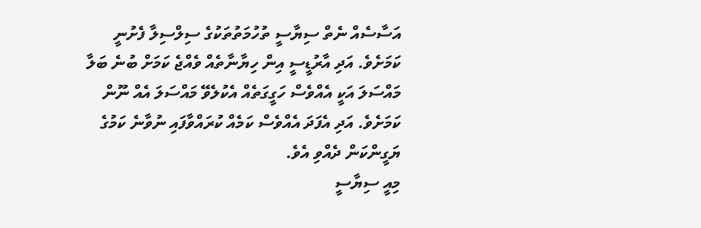އަސާސެއް ނެތް ސިޔާސީ ތުހުމަތުތަކުގެ ސިލްސިލާ ފެށުނީ ކަމަށެވެ. އަދި އާރުޑީސީ އިން ހިޔާނާތެއް ވެއްޖެ ކަމަށް ބުނެ ބަލާ މައްސަލަ އަކީ އެއްވެސް ހަގީގަތެއް އެކުލެވޭ މައްސަލަ އެއް ނޫން ކަމަށެވެ. އަދި އެފަދަ އެއްވެސް ކަމެއް ކުރައްވާފައި ނުވާނެ ކަމުގެ ޔަގީންކަން ދެއްވި އެވެ.
މިއީ ސިޔާސީ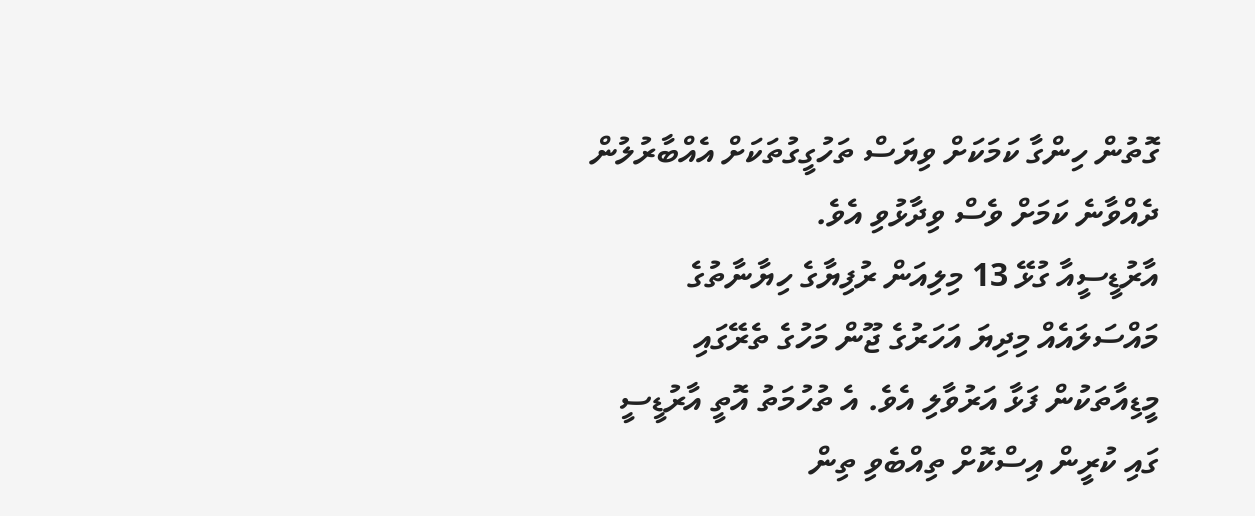ގޮތުން ހިންގާ ކަމަކަށް ވިޔަސް ތަހުގީގުތަކަށް އެއްބާރުލުން ދެއްވާނެ ކަމަށް ވެސް ވިދާޅުވި އެވެ.
އާރުޑީސީއާ ގުޅޭ 13 މިލިއަން ރުފިޔާގެ ހިޔާނާތުގެ މައްސަލައެއް މިދިޔަ އަހަރުގެ ޖޫން މަހުގެ ތެރޭގައި މީޑިއާތަކުން ފަޅާ އަރުވާލި އެވެ. އެ ތުހުމަތު އޮތީ އާރުޑީސީ ގައި ކުރީން އިސްކޮށް ތިއްބެވި ތިން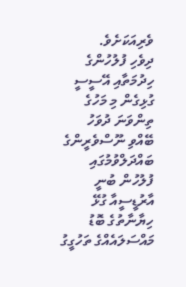ވެރިއަކަށެވެ.
ދިވެހި ފުލުހުންގެ ހިދުމަތާއި އޭސީސީ ގުޅިގެން މި މަހުގެ ތިންވަނަ ދުވަހު ބޭއްވި ނޫސްވެރީންގެ ބައްދަލްވުމުގައި ފުލުހުން ބުނީ އާރުޑީސީއާ ގުޅޭ ހިޔާނާތުގެ ބޮޑު މައްސަލައެއްގެ ތަހުގީގު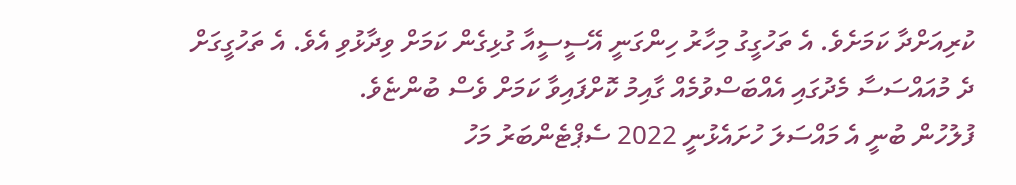ކުރިއަށްދާ ކަމަށެވެ. އެ ތަހުގީގު މިހާރު ހިންގަނީ އޭސީސީއާ ގުޅިގެން ކަމަށް ވިދާޅުވި އެވެ. އެ ތަހުގީގަށް ދެ މުއައްސަސާ މެދުގައި އެއްބަސްވުމެއް ގާއިމު ކޮށްފައިވާ ކަމަށް ވެސް ބުންޏެވެ.
ފުލުހުން ބުނީ އެ މައްސަލަ ހުށައެޅުނީ 2022 ސެޕްޓެންބަރު މަހު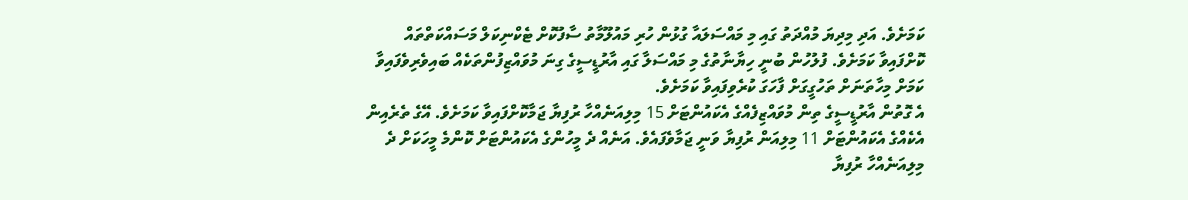ކަމަށެވެ. އަދި މިދިޔަ މުއްދަތު ގައި މި މައްސަލައާ ގުޅުން ހުރި މައުލޫމާތު ސާފުކޮށް ޓެކްނިކަލް މަސައްކަތްތައް ކޮށްފައިވާ ކަމަށެވެ. ފުލުހުން ބުނީ ހިޔާނާތުގެ މި މައްސަލާ ގައި އާރުޑީސީގެ ގިނަ މުވައްޒިފުންތަކެއް ބައިވެރިވެފައިވާ ކަމަށް މިހާތަނަށް ތަހުގީގަށް ފާހަގަ ކުރެވިފައިވާ ކަމަށެވެ.
އެ ގޮތުން އާރުޑީސީގެ ތިން މުވައްޒިފެއްގެ އެކައުންޓަށް 15 މިލިއަނެއްހާ ރުފިޔާ ޖަމާކޮށްފައިވާ ކަމަށެވެ. އޭގެ ތެރެއިން އެކެއްގެ އެކައުންޓަށް 11 މިލިއަން ރުފިޔާ ވަނީ ޖަމާވެފައެވެ. އަނެއް ދެ މީހުންގެ އެކައުންޓަށް ކޮންމެ މީހަކަށް ދެ މިލިއަނެއްހާ ރުފިޔާ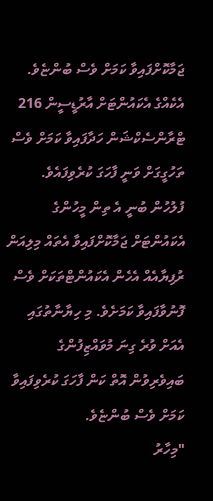ޖަމާކޮށްފައިވާ ކަމަށް ވެސް ބުންޏެވެ. އެކެއްގެ އެކައުންޓަށް އާރުޑީސީން 216 ޓްރާންސެކްޝަން ހަދާފައިވާ ކަމަށް ވެސް ތަހުގީގަށް ވަނީ ފާހަގަ ކުރެވިފައެވެ.
ފުލުހުން ބުނީ އެ ތިން މީހުންގެ އެކައުންޓަށް ޖަމާކޮށްފައިވާ އެތައް މިލިއަން ރުފިޔާއެއް އެހެން އެކައުންޓްތަކަށް ވެސް ފޮނުވާފައިވާ ކަމަށެވެ. މި ހިޔާނާތުގައި އެއަށް ވުރެ ގިނަ މުވައްޒިފުންގެ ބައިވެރިވުން އޮތް ކަން ފާހަގަ ކުރެވިފައިވާ ކަމަށް ވެސް ބުންޏެވެ.
"މިހާރު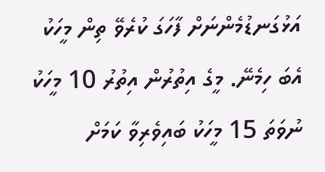އަޅުގަނޑުމެންނަށް ފާހަގަ ކުރެވޭ ތިން މީހަކު އެބަ ހިމެނޭ. މީގެ އިތުރުން އިތުރު 10 މީހަކު ނުވަތަ 15 މީހަކު ބައިވެރިވާ ކަމަށް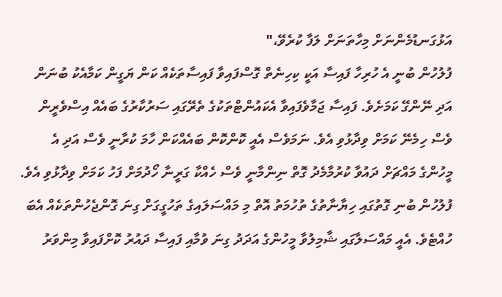އަޅުގަނޑުމެންނަށް މިހާތަނަށް ލަފާ ކުރެވޭ،"
ފުލުހުން ބުނީ އެ ހުރިހާ ފައިސާ އަކީ ކިހިނެތް ގޮސްފައިވާ ފައިސާތަކެއް ކަން ޔަގީން ކަމާއެކު ބުނަން އަދި ނޭންގޭ ކަމަށެވެ. ފައިސާ ޖަމާވެފައިވާ އެކައުންޓްތަކުގެ ތެރޭގައި ސަރުކާރުގެ ބައެއް އިސްވެރީން ވެސް ހިމެނޭ ކަމަށް ވިދާޅުވި އެވެ. ނަމަވެސް އެއީ ކޮންކޮން ބައެއްކަން ހާމަ ކުރާނީ ވެސް އަދި އެ މީހުންގެ މައްޗަށް ދައުވާ ކުރުމާމެދު ގޮތް ނިންމާނީ ވެސް ހެއްކާ ގަރީނާ ހޯދުމަށް ފަހު ކަމަށް ވިދާޅުވި އެވެ.
ފުލުހުން ބުނި ގޮތުގައި ހިޔާނާތުގެ ތުހުމަތު އޮތް މި މައްސަލައިގެ ތަހުގީގަށް ގިނަ ގޮންޖެހުންތަކެއް އެބަ ހުއްޓެވެ. އެއީ މައްސަލާގައި ޝާމިލުވާ މީހުންގެ އަދަދު ގިނަ ވުމާއި ފައިސާ ދައުރު ކޮށްފައިވާ މިންވަރު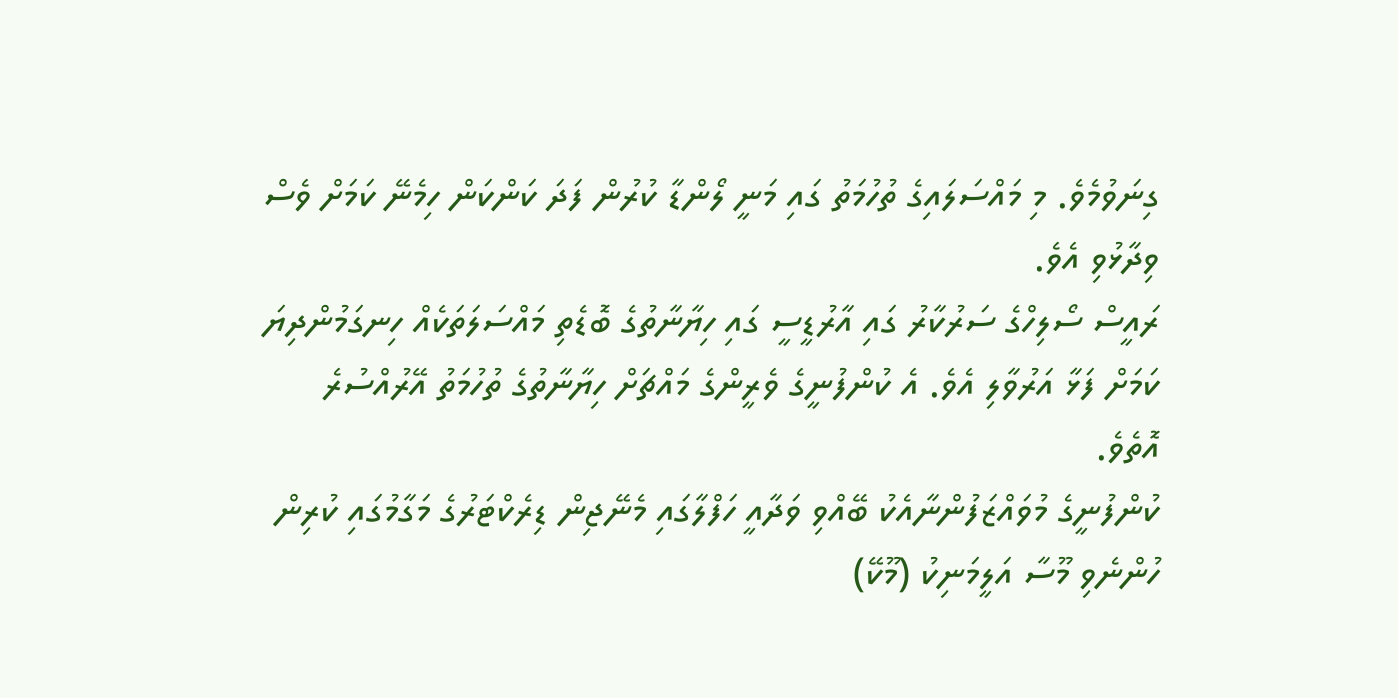ގިނަވުމެވެ. މި މައްސަލައިގެ ތުހުމަތު ގައި މަނީ ލޯންޑާ ކުރުން ފަދަ ކަންކަން ހިމެނޭ ކަމަށް ވެސް ވިދާޅުވި އެވެ.
ރައީސް ސޯލިހްގެ ސަރުކާރު ގައި އާރުޑީސީ ގައި ހިޔާނާތުގެ ބޮޑެތި މައްސަލަތަކެއް ހިނގަމުންދިޔަ ކަމަށް ފަޅާ އަރުވާލި އެވެ. އެ ކުންފުނީގެ ވެރީންގެ މައްޗަށް ހިޔާނާތުގެ ތުހުމަތު އޭރުއްސުރެ އޮތެވެ.
ކުންފުނީގެ މުވައްޒަފުންނާއެކު ބޭއްވި ވަދާއީ ހަފްލާގައި މެނޭޖިން ޑިރެކްޓަރުގެ މަގާމުގައި ކުރިން ހުންނެވި މޫސާ އަލީމަނިކު (މޫކޭ)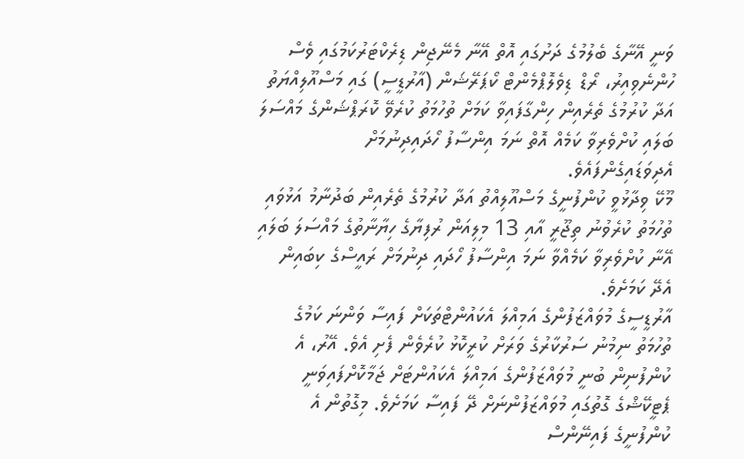ވަނީ އޭނާގެ ބެލުމުގެ ދަށުގައި އޮތް އޭނާ މެނޭޖިން ޑިރެކްޓަރުކަމުގައި ވެސް ހުންނެވިއިރު، ރޯޑް ޑިވެލޮޕްމެންޓް ކޯޕަރޭޝަން (އާރުޑީސީ) ގައި މަސްއޫލިއްޔަތު އަދާ ކުރުމުގެ ތެރެއިން ހިންގާފައިވާ ކަމަށް ތުހުމަތު ކުރެވޭ ކޮރަޕްޝަންގެ މައްސަލަ ބަލައި ކުށްވެރިވާ ކަމެއް އޮތް ނަމަ އިންސާފު ހޯދައިދިނުމަށް އެދިވަޑައިގެންފައެވެ.
މޫކޭ ވިދާޅުވީ ކުންފުނީގެ މަސްއޫލިއްތު އަދާ ކުރުމުގެ ތެރެއިން ބަދުނާމު އަޅުވައި ތުހުމަތު ކުރެވުނު ތިޖޫރީ އާއި 13 މިލިއަން ރުފިޔާގެ ހިޔާނާތުގެ މައްސަލަ ބަލައި އޭނާ ކުށްވެރިވާ ކަމެއްވާ ނަމަ އިންސާފު ހޯދައި ދިނުމަށް ރައީސްގެ ކިބައިން އެދޭ ކަމަށެވެ.
އާރުޑީސީގެ މުވައްޒަފުންގެ އަމިއްލަ އެކައުންޓްތަކަށް ފައިސާ ވަންނަ ކަމުގެ ތުހުމަތު ނިމުނު ސަރުކާރުގެ ވަރަށް ކުރީކޮޅު ކުރެވެން ފެށި އެވެ. އޭރު، އެ ކުންފުނިން ބުނީ މުވައްޒަފުންގެ އަމިއްލަ އެކައުންޓަށް ޖަމާކޮށްފައިވަނީ ޕެޓީކޭޝްގެ ގޮތުގައި މުވައްޒަފުންނަށް ދޭ ފައިސާ ކަމަށެވެ. މިގޮތުން އެ ކުންފުނީގެ ފައިނޭންސް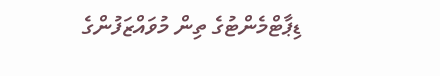ޑިޕާޓްމެންޓުގެ ތިން މުވައްޒަފުންގެ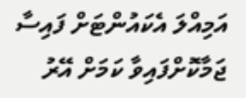އަމިއްލަ އެކައުންޓަށް ފައިސާ ޖަމާކޮށްފައިވާ ކަމަށް އޭރު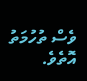ވެސް ތުހުމަތު އޮތެވެ.